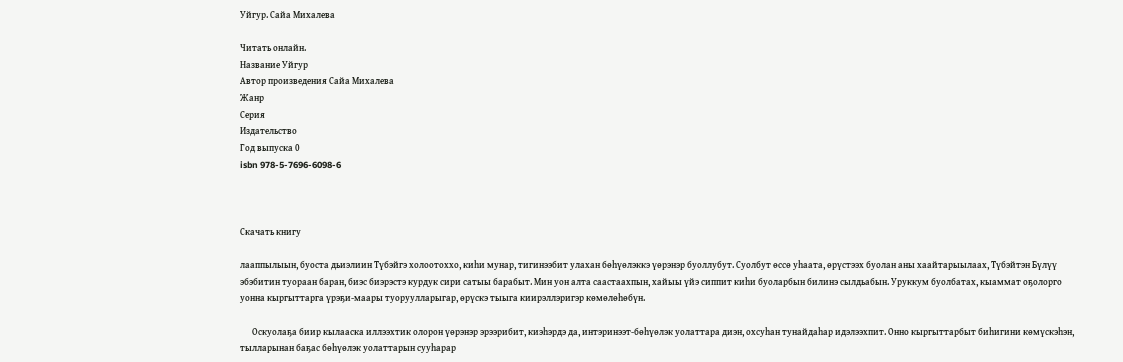Уйгур. Сайа Михалева

Читать онлайн.
Название Уйгур
Автор произведения Сайа Михалева
Жанр
Серия
Издательство
Год выпуска 0
isbn 978-5-7696-6098-6



Скачать книгу

лааппылыын, буоста дьиэлиин Түбэйгэ холоотоххо, киһи мунар, тигинээбит улахан бөһүөлэккэ үөрэнэр буоллубут. Суолбут өссө уһаата, өрүстээх буолан аны хаайтарыылаах, Түбэйтэн Бүлүү эбэбитин туораан баран, биэс биэрэстэ курдук сири сатыы барабыт. Мин уон алта саастаахпын, хайыы үйэ сиппит киһи буоларбын билинэ сылдьабын. Уруккум буолбатах, кыаммат оҕолорго уонна кыргыттарга үрэҕи-маары туоруулларыгар, өрүскэ тыыга киирэллэригэр көмөлөһөбүн.

      Оскуолаҕа биир кылааска иллээхтик олорон үөрэнэр эрээрибит, киэһэрдэ да, интэринээт-бөһүөлэк уолаттара диэн, охсуһан тунайдаһар идэлээхпит. Онно кыргыттарбыт биһигини көмүскэһэн, тылларынан баҕас бөһүөлэк уолаттарын сууһарар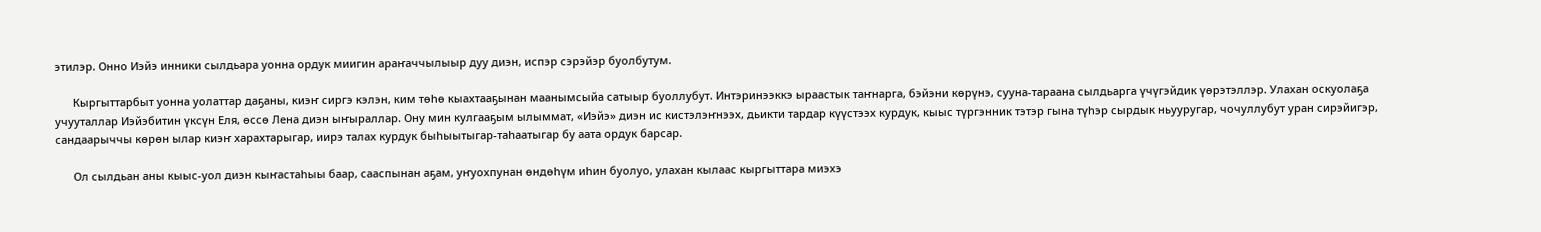этилэр. Онно Иэйэ инники сылдьара уонна ордук миигин араҥаччылыыр дуу диэн, испэр сэрэйэр буолбутум.

      Кыргыттарбыт уонна уолаттар даҕаны, киэҥ сиргэ кэлэн, ким төһө кыахтааҕынан маанымсыйа сатыыр буоллубут. Интэринээккэ ыраастык таҥнарга, бэйэни көрүнэ, сууна-тараана сылдьарга үчүгэйдик үөрэтэллэр. Улахан оскуолаҕа учууталлар Иэйэбитин үксүн Еля, өссө Лена диэн ыҥыраллар. Ону мин кулгааҕым ылыммат, «Иэйэ» диэн ис кистэлэҥнээх, дьикти тардар күүстээх курдук, кыыс түргэнник тэтэр гына түһэр сырдык ньууругар, чочуллубут уран сирэйигэр, сандаарыччы көрөн ылар киэҥ харахтарыгар, иирэ талах курдук быһыытыгар-таһаатыгар бу аата ордук барсар.

      Ол сылдьан аны кыыс-уол диэн кыҥастаһыы баар, сааспынан аҕам, уҥуохпунан өндөһүм иһин буолуо, улахан кылаас кыргыттара миэхэ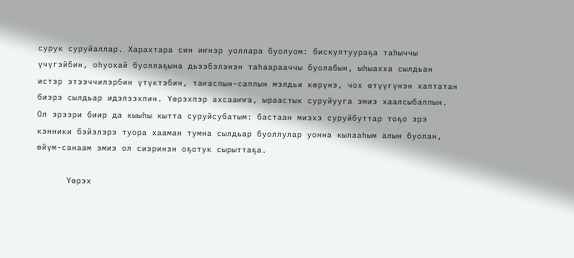сурук суруйаллар. Харахтара син иҥнэр уоллара буолуом: бискултуураҕа таһыччы үчүгэйбин, оһуохай буоллаҕына дьээбэлэнэн таһаарааччы буолабын, ыһыахха сылдьан истэр этээччилэрбин үтүктэбин, таҥаспын-саппын мэлдьи көрүнэ, чох өтүүгүнэн хаптатан биэрэ сылдьар идэлээхпин. Үөрэхпэр ахсааҥҥа, ыраастык суруйууга эмиэ хаалсыбаппын. Ол эрээри биир да кыыһы кытта суруйсубатым: бастаан миэхэ суруйбуттар тоҕо эрэ кэнники бэйэлэрэ туора хааман тумна сылдьар буоллулар уонна кылааһым алын буолан, өйүм-санаам эмиэ ол сиэринэн оҕотук сырыттаҕа.

      Үөрэх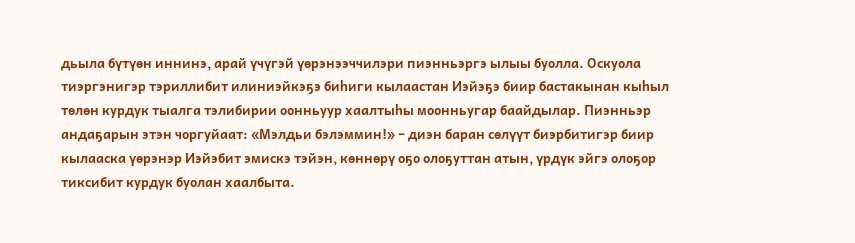дьыла бүтүөн иннинэ, арай үчүгэй үөрэнээччилэри пиэнньэргэ ылыы буолла. Оскуола тиэргэнигэр тэриллибит илиниэйкэҕэ биһиги кылаастан Иэйэҕэ биир бастакынан кыһыл төлөн курдук тыалга тэлибирии оонньуур хаалтыһы моонньугар баайдылар. Пиэнньэр андаҕарын этэн чоргуйаат: «Мэлдьи бэлэммин!» – диэн баран сөлүүт биэрбитигэр биир кылааска үөрэнэр Иэйэбит эмискэ тэйэн, көннөрү оҕо олоҕуттан атын, үрдүк эйгэ олоҕор тиксибит курдук буолан хаалбыта.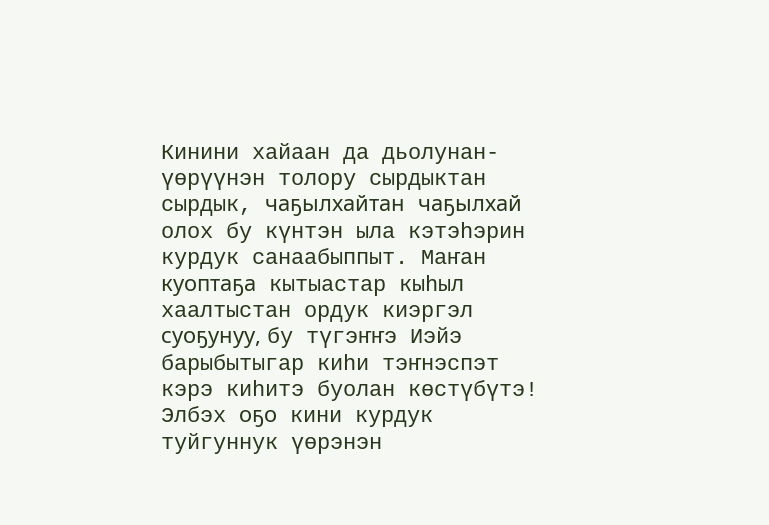Кинини хайаан да дьолунан-үөрүүнэн толору сырдыктан сырдык, чаҕылхайтан чаҕылхай олох бу күнтэн ыла кэтэһэрин курдук санаабыппыт. Маҥан куоптаҕа кытыастар кыһыл хаалтыстан ордук киэргэл суоҕунуу, бу түгэҥҥэ Иэйэ барыбытыгар киһи тэҥнэспэт кэрэ киһитэ буолан көстүбүтэ! Элбэх оҕо кини курдук туйгуннук үөрэнэн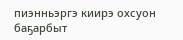пиэнньэргэ киирэ охсуон баҕарбыт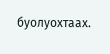буолуохтаах.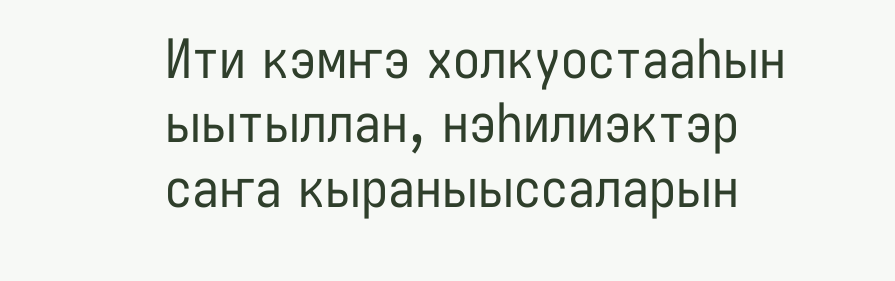Ити кэмҥэ холкуостааһын ыытыллан, нэһилиэктэр саҥа кыраныыссаларын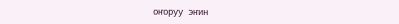оҥоруу эҥин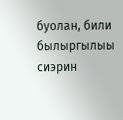буолан, били былыргылыы сиэрин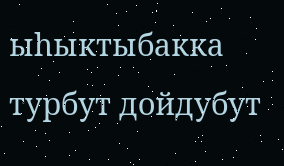ыһыктыбакка турбут дойдубут